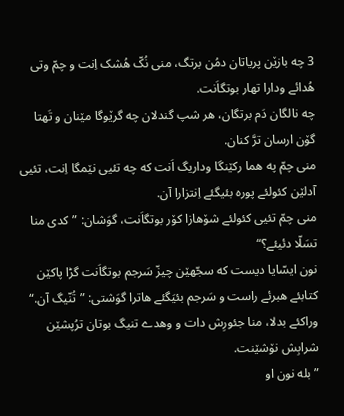3 چه بازێن پریاتان دمُن برتگ، منی نُکّ هُشک اِنت و چمّ وتی هُدائے ودارا تهار بوتگاَنت.
چه نالگان دَم برتگان، هر شپ گندلان چه گرێوگا مێنان و تَهتا گۆن ارسان ترَّ کنان.
منی چمّ په هما رکێنگا وداریگ اَنت که چه تئیی نێمگا اِنت، تئیی آدلێن کئولئے پوره بئیگئے اِنتزارا آن.
منی چمّ تئیی کئولئے شۆهازا کۆر بوتگاَنت، گوَشان: ”کدی منا تسَلّا دئیئے؟“
نون ایسّایا دیست که سجّهێن چیزّ سَرجم بوتگاَنت گڑا پاکێن کتابئے هبرئے راست و سَرجم بئیَگئے هاترا گوَشتی: ”تُنّیگ آن.“
وراکئے بدلا، منا جئورِش دات و وهدے تنیگ بوتان ترُپشێن شرابِش نۆشێنت.
”بله نون او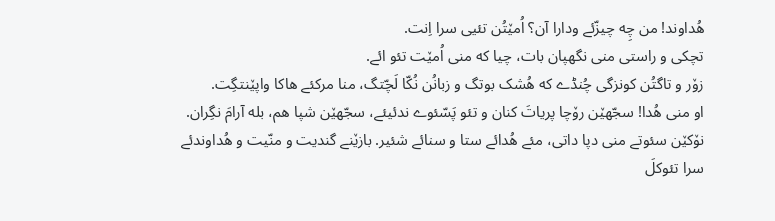هُداوند! من چِه چیزّئے ودارا آن؟ اُمێتُن تئیی سرا اِنت.
تچکی و راستی منی نگهپان بات، چیا که منی اُمێت تئو ائے.
زۆر و تاگتُن کونزگی چُنڈے که هُشک بوتگ و زبانُن نُکّا لَچّتگ، منا مرکئے هاکا واپێنتگِت.
او منی هُدا! سجّهێن رۆچا پریاتَ کنان و تئو پَسّئوے ندئیئے، سجّهێن شپا هم، بله آرامَ نگِران.
نۆکێن سئوتے منی دپا داتی، مئے هُدائے ستا و سنائے شئیر. بازێنے گندیت و منّیت و هُداوندئے سرا تئوکلَ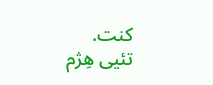کنت.
تئیی هِژم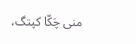منی چَکّا کپتگ،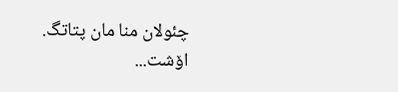چئولان منا مان پتاتگ. اۆشت...